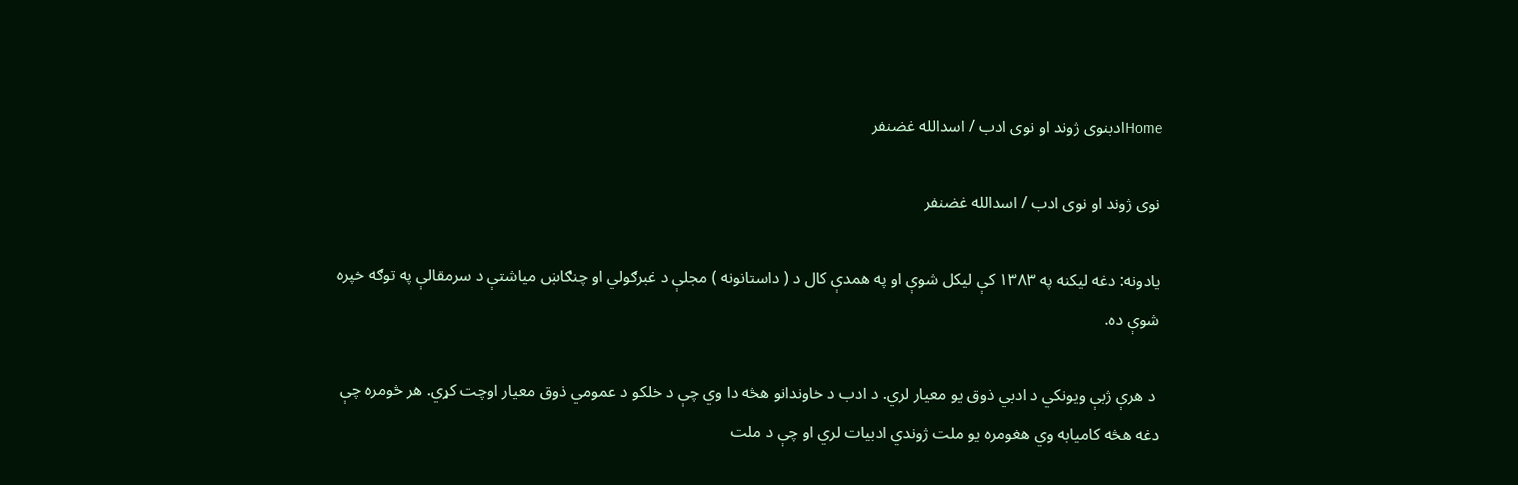Homeادبنوی ژوند او نوی ادب / اسدالله غضنفر

نوی ژوند او نوی ادب / اسدالله غضنفر

یادونه: دغه لیکنه په ۱۳۸۳ کې لیکل شوې او په همدې کال د ( داستانونه ) مجلې د غبرګولي او چنګاښ میاشتې د سرمقالې په توګه خپره شوې ده.

 د هرې ژبې ویونکي د ادبي ذوق یو معیار لري. د ادب د خاوندانو هڅه دا وي چې د خلکو د عمومي ذوق معیار اوچت کړي. هر څومره چې دغه هڅه کامیابه وي هغومره یو ملت ژوندي ادبیات لري او چې د ملت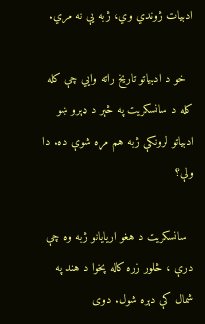ادبیات ژوندي وي، ژبه یې نه مري.

  خو د ادبیاتو تاریخ راته وایي چې کله کله د سانسکریت په څېر د ډېرو ښو ادبیاتو لرونکې ژبه هم مړه شوې ده. دا ولې؟

  سانسکریت د هغو اریایانو ژبه وه چې درې ، څلور زره کاله پخوا د هند په شمال کې دېره شول. دوی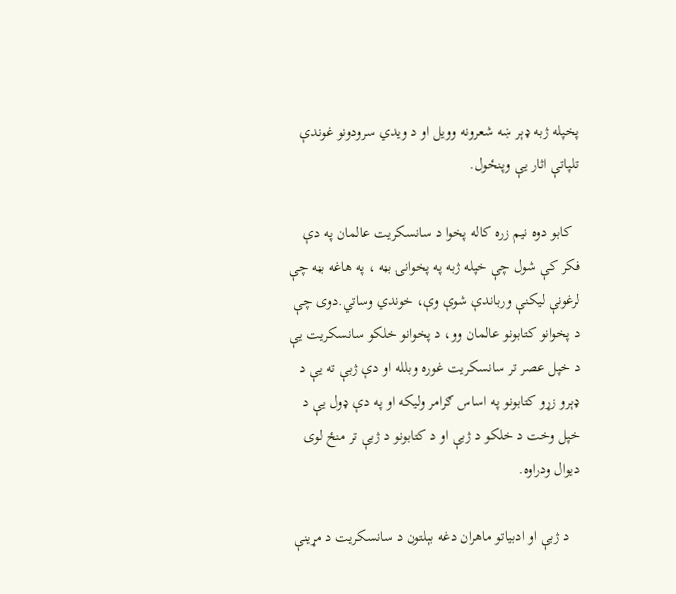پخپله ژبه ډېر ښه شعرونه وویل او د ویدي سرودونو غوندې تلپاتې اثار یې وپنځول.

  کابو دوه نیم زره کاله پخوا د سانسکریت عالمان په دې فکر کې شول چې خپله ژبه په پخوانۍ بڼه ، په هاغه بڼه چې لرغونې لیکنې ورباندې شوې وې، خوندي وساتي.دوی چې د پخوانو کتابونو عالمان وو، د پخوانو خلکو سانسکریت یې د خپل عصر تر سانسکریت غوره وبلله او دې ژبې ته یې د ډېرو زړو کتابونو په اساس ګرامر ولیکه او په دې ډول یې د خپل وخت د خلکو د ژبې او د کتابونو د ژبې تر منځ لوی دیوال ودراوه.

   د ژبې او ادبیاتو ماهران دغه بېلتون د سانسکریت د مړینې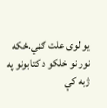یو لوی علت ګڼي.ځکه نور نو خلکو د کتابونو په ژبه کې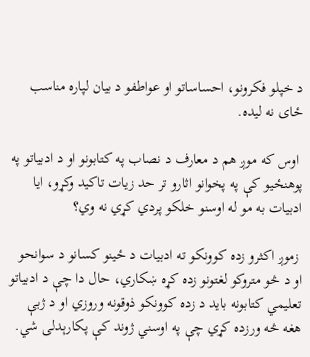د خپلو فکرونو، احساساتو او عواطفو د بیان لپاره مناسب ځای نه لیده.

 اوس که موږ هم د معارف د نصاب په کتابونو او د ادبیاتو په پوهنځیو کې په پخوانو اثارو تر حد زیات تاکید وکړو، ایا ادبیات به مو له اوسنو خلکو پردي کړي نه وي؟

 زموږ اکثرو زده کوونکو ته ادبیات د ځینو کسانو د سوانحو او د څو متروکو لغتونو زده کړه ښکاري، حال دا چې د ادبیاتو تعلیمي کتابونه باید د زده کوونکو ذوقونه وروزي او د ژبې هغه څه ورزده کړي چې په اوسني ژوند کې پکارېدلی شي.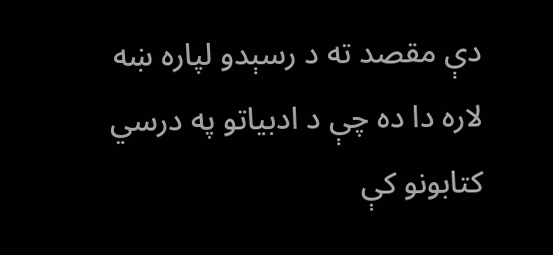دې مقصد ته د رسېدو لپاره ښه لاره دا ده چې د ادبیاتو په درسي کتابونو کې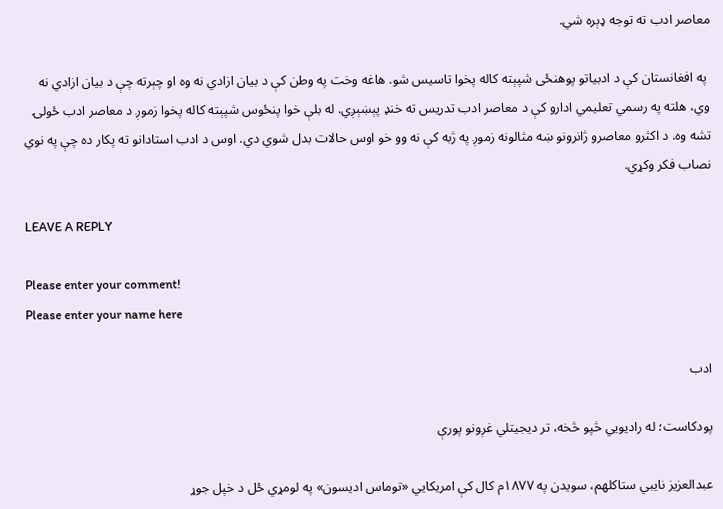معاصر ادب ته توجه ډېره شي.

 په افغانستان کې د ادبیاتو پوهنځی شپېته کاله پخوا تاسیس شو. هاغه وخت په وطن کې د بیان ازادي نه وه او چېرته چې د بیان ازادي نه وي، هلته په رسمي تعلیمي ادارو کې د معاصر ادب تدریس ته خنډ پېښېږي. له بلې خوا پنځوس شپېته کاله پخوا زموږ د معاصر ادب ځولۍ تشه وه. د اکثرو معاصرو ژانرونو ښه مثالونه زموږ په ژبه کې نه وو خو اوس حالات بدل شوي دي. اوس د ادب استادانو ته پکار ده چې په نوي نصاب فکر وکړي.

LEAVE A REPLY

Please enter your comment!
Please enter your name here

ادب

پودکاست؛ له رادیويي څپو څخه، تر دیجیتلي غږونو پورې

عبدالعزیز نایبي ستاکلهم، سویدن په ۱۸۷۷م کال کې امریکایي «توماس ادیسون» په لومړي ځل د خپل جوړ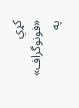کړي «فونوگراف» په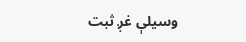وسیلې غږ ثبت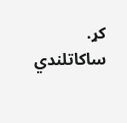کړ. ساکاتلندي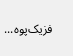فزیک‌پوه...